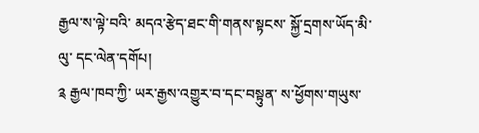རྒྱལ་ས་ལྟེ་བའི་ མདའ་རྩེད་ཐང་གི་གནས་སྟངས་ སྐྱོ་དྲགས་ཡོད་མི་ལུ་ དང་ལེན་དགོཔ།
༉ རྒྱལ་ཁབ་ཀྱི་ ཡར་རྒྱས་འགྱུར་བ་དང་བསྟུན་ ས་ཕྱོགས་གཡུས་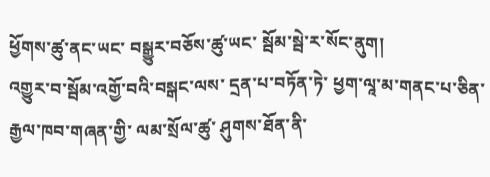ཕྱོགས་ཚུ་ནང་ཡང་ བསྒྱུར་བཅོས་ཚུ་ཡང་ སྦོམ་སྦེ་ར་སོང་ནུག།
འགྱུར་བ་སྦོམ་འགྱོ་བའི་བསྒང་ལས་ དྲན་པ་བཏོན་ཏེ་ ཕྱག་ལཱ་མ་གནང་པ་ཅིན་ རྒྱལ་ཁབ་གཞན་གྱི་ ལམ་སྲོལ་ཚུ་ ཤུགས་ཐོན་ནི་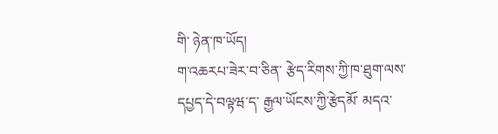གི་ ཉེན་ཁ་ཡོད།
ག་འཆརཔ་ཟེར་བ་ཅིན་ རྩེད་རིགས་ཀྱི་ཁ་ཐུག་ལས་ དཔྱད་དེ་བལྟཝ་ད་ རྒྱལ་ཡོངས་ཀྱི་རྩེདམོ་ མདའ་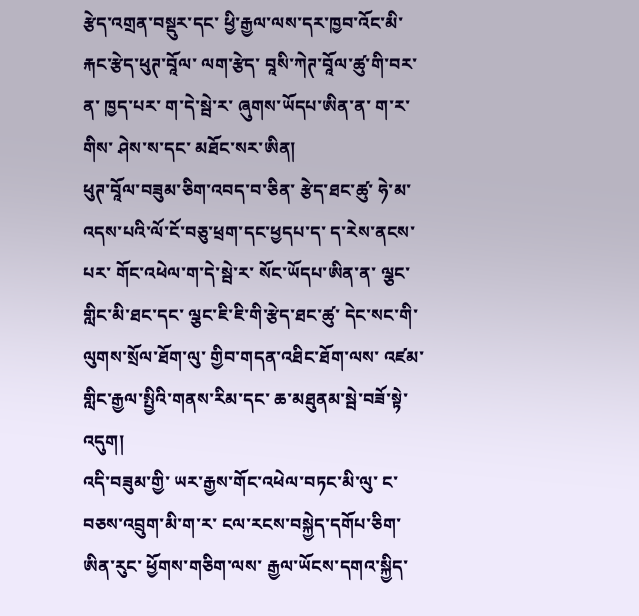རྩེད་འགྲན་བསྡུར་དང་ ཕྱི་རྒྱལ་ལས་དར་ཁྱབ་འོང་མི་ རྐང་རྩེད་ཕུཊ་བཱོལ་ ལག་རྩེད་ བཱསི་ཀེཊ་བཱོལ་ཚུ་གི་བར་ན་ ཁྱད་པར་ ག་དེ་སྦེ་ར་ ཞུགས་ཡོདཔ་ཨིན་ན་ ག་ར་གིས་ ཤེས་ས་དང་ མཐོང་སར་ཨིན།
ཕུཊ་བཱོལ་བཟུམ་ཅིག་འབད་བ་ཅིན་ རྩེད་ཐང་ཚུ་ ཧེ་མ་ འདས་པའི་ལོ་ངོ་བཅུ་ཕྲག་དང་ཕྱདཔ་ད་ ད་རེས་ནངས་པར་ གོང་འཕེལ་ག་དེ་སྦེ་ར་ སོང་ཡོདཔ་ཨིན་ན་ ལྕང་གླིང་མི་ཐང་དང་ ལྕང་ཇི་ཇི་གི་རྩེད་ཐང་ཚུ་ དེང་སང་གི་ ལུགས་སྲོལ་ཐོག་ལུ་ གྱིབ་གདན་འཐིང་ཐོག་ལས་ འཛམ་གླིང་རྒྱལ་སྤྱིའི་གནས་རིམ་དང་ ཆ་མཐུནམ་སྦེ་བཟོ་སྟེ་འདུག།
འདི་བཟུམ་གྱི་ ཡར་རྒྱས་གོང་འཕེལ་བཏང་མི་ལུ་ ང་བཅས་འབྲུག་མི་ག་ར་ ངལ་རངས་བསྐྱེད་དགོཔ་ཅིག་ཨིན་རུང་ ཕྱོགས་གཅིག་ལས་ རྒྱལ་ཡོངས་དགའ་སྐྱིད་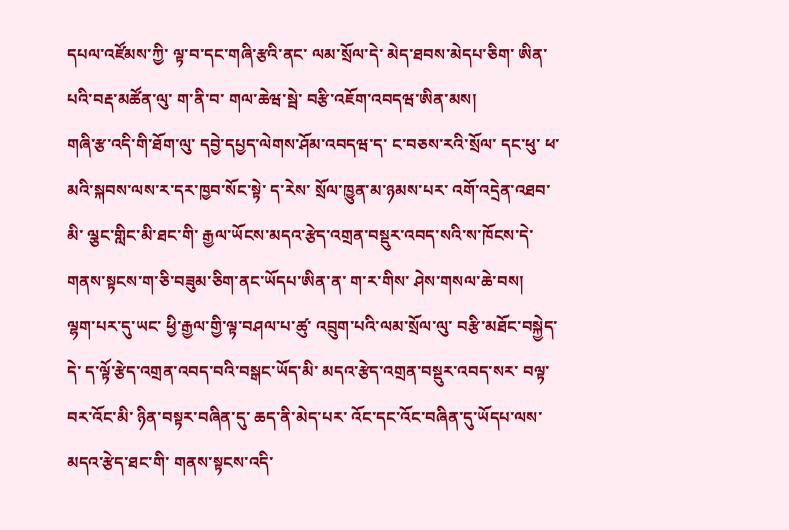དཔལ་འཛོམས་ཀྱི་ ལྟ་བ་དང་གཞི་རྩའི་ནང་ ལམ་སྲོལ་དེ་ མེད་ཐབས་མེདཔ་ཅིག་ ཨིན་པའི་བརྡ་མཚོན་ལུ་ ག་ནི་བ་ གལ་ཆེཝ་སྦེ་ བརྩི་འཇོག་འབདཝ་ཨིན་མས།
གཞི་རྩ་འདི་གི་ཐོག་ལུ་ དབྱེ་དཔྱད་ལེགས་ཤོམ་འབདཝ་ད་ ང་བཅས་རའི་སྲོལ་ དང་ཕུ་ ཕ་མའི་སྐབས་ལས་ར་དར་ཁྱབ་སོང་སྟེ་ ད་རེས་ སྲོལ་ཁྱུན་མ་ཉམས་པར་ འགོ་འདྲེན་འཐབ་མི་ ལྕང་གླིང་མི་ཐང་གི་ རྒྱལ་ཡོངས་མདའ་རྩེད་འགྲན་བསྡུར་འབད་སའི་ས་ཁོངས་དེ་ གནས་སྟངས་ག་ཅི་བཟུམ་ཅིག་ནང་ཡོདཔ་ཨིན་ན་ ག་ར་གིས་ ཤེས་གསལ་ཆེ་བས།
ལྷག་པར་དུ་ཡང་ ཕྱི་རྒྱལ་གྱི་ལྟ་བཤལ་པ་ཚུ་ འབྲུག་པའི་ལམ་སྲོལ་ལུ་ བརྩི་མཐོང་བསྐྱེད་དེ་ ད་ལྟོ་རྩེད་འགྲན་འབད་བའི་བསྒང་ཡོད་མི་ མདའ་རྩེད་འགྲན་བསྡུར་འབད་སར་ བལྟ་བར་འོང་མི་ ཉིན་བསྟར་བཞིན་དུ་ ཆད་ནི་མེད་པར་ འོང་དང་འོང་བཞིན་དུ་ཡོདཔ་ལས་ མདའ་རྩེད་ཐང་གི་ གནས་སྟངས་འདི་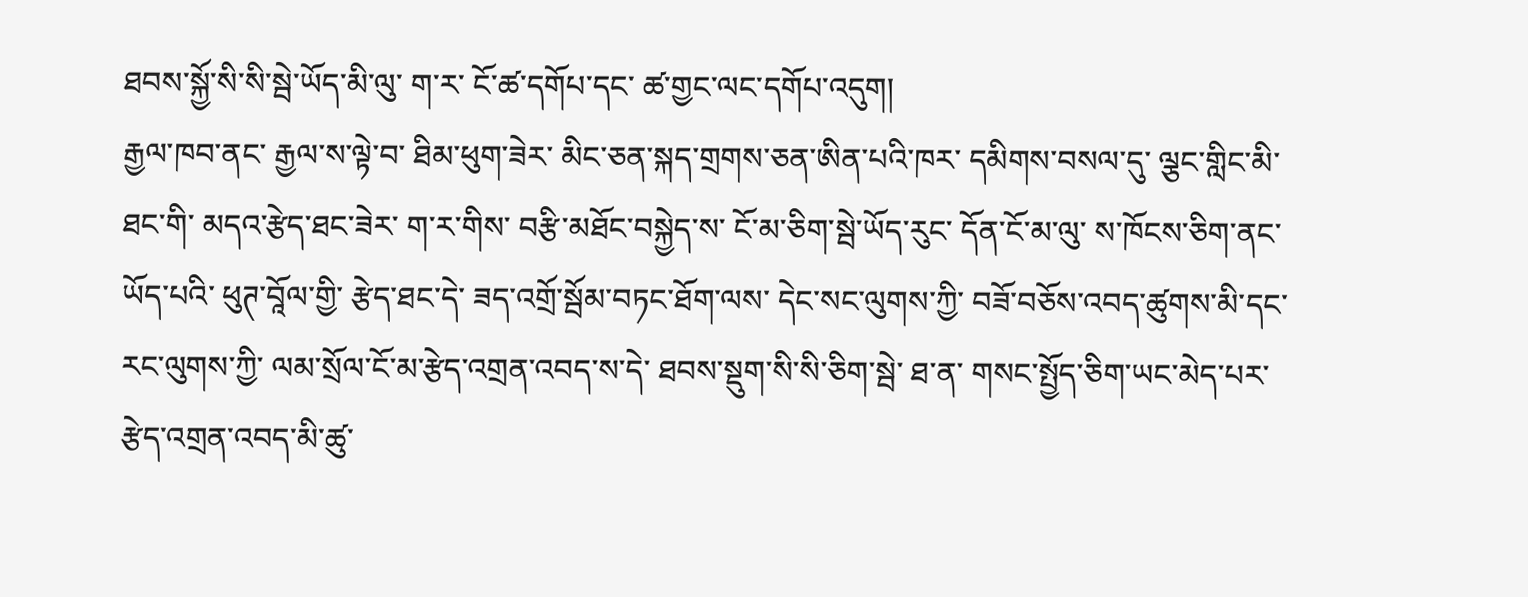ཐབས་སྐྱོ་སི་སི་སྦེ་ཡོད་མི་ལུ་ ག་ར་ ངོ་ཚ་དགོཔ་དང་ ཚ་གྱང་ལང་དགོཔ་འདུག།
རྒྱལ་ཁབ་ནང་ རྒྱལ་ས་ལྟེ་བ་ ཐིམ་ཕུག་ཟེར་ མིང་ཅན་སྐད་གྲགས་ཅན་ཨིན་པའི་ཁར་ དམིགས་བསལ་དུ་ ལྕང་གླིང་མི་ཐང་གི་ མདའ་རྩེད་ཐང་ཟེར་ ག་ར་གིས་ བརྩི་མཐོང་བསྐྱེད་ས་ ངོ་མ་ཅིག་སྦེ་ཡོད་རུང་ དོན་ངོ་མ་ལུ་ ས་ཁོངས་ཅིག་ནང་ཡོད་པའི་ ཕུཊ་བཱོལ་གྱི་ རྩེད་ཐང་དེ་ ཟད་འགྲོ་སྦོམ་བཏང་ཐོག་ལས་ དེང་སང་ལུགས་ཀྱི་ བཟོ་བཅོས་འབད་ཚུགས་མི་དང་ རང་ལུགས་ཀྱི་ ལམ་སྲོལ་ངོ་མ་རྩེད་འགྲན་འབད་ས་དེ་ ཐབས་སྡུག་སི་སི་ཅིག་སྦེ་ ཐ་ན་ གསང་སྤྱོད་ཅིག་ཡང་མེད་པར་ རྩེད་འགྲན་འབད་མི་ཚུ་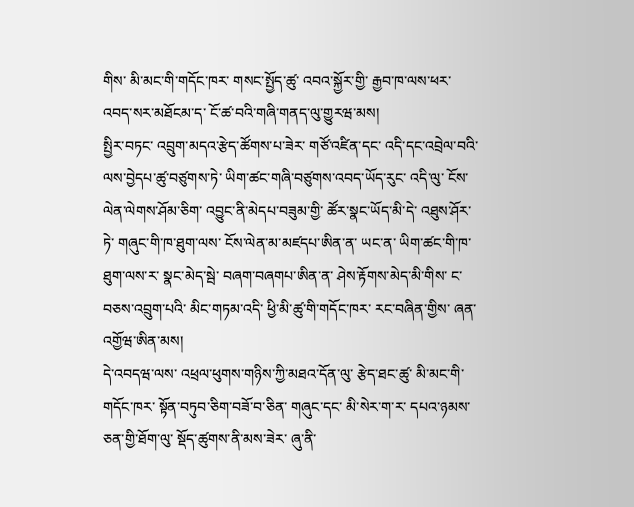གིས་ མི་མང་གི་གདོང་ཁར་ གསང་སྤྱོད་ཚུ་ འབའ་སྐྱོར་གྱི་ རྒྱབ་ཁ་ལས་ཕར་ འབད་སར་མཐོངམ་ད་ ངོ་ཚ་བའི་གཞི་གནད་ལུ་གྱུརཝ་མས།
སྤྱིར་བཏང་ འབྲུག་མདའ་རྩེད་ཚོགས་པ་ཟེར་ གཙོ་འཛིན་དང་ འདི་དང་འབྲེལ་བའི་ ལས་བྱེདཔ་ཚུ་བཙུགས་ཏེ་ ཡིག་ཚང་གཞི་བཙུགས་འབད་ཡོད་རུང་ འདི་ལུ་ ངོས་ལེན་ལེགས་ཤོམ་ཅིག་ འབྱུང་ནི་མེདཔ་བཟུམ་གྱི་ ཚོར་སྣང་ཡོད་མི་དེ་ འཐུས་ཤོར་ཏེ་ གཞུང་གི་ཁ་ཐུག་ལས་ ངོས་ལེན་མ་མཛདཔ་ཨིན་ན་ ཡང་ན་ ཡིག་ཚང་གི་ཁ་ཐུག་ལས་ར་ སྣང་མེད་སྦེ་ བཞག་བཞགཔ་ཨིན་ན་ ཤེས་རྟོགས་མེད་མི་གིས་ ང་བཅས་འབྲུག་པའི་ མིང་གཏམ་འདི་ ཕྱི་མི་ཚུ་གི་གདོང་ཁར་ རང་བཞིན་གྱིས་ ཞན་འགྱོཝ་ཨིན་མས།
དེ་འབདཝ་ལས་ འཕྲལ་ཕུགས་གཉིས་ཀྱི་མཐའ་དོན་ལུ་ རྩེད་ཐང་ཚུ་ མི་མང་གི་གདོང་ཁར་ སྟོན་བཏུབ་ཅིག་བཟོ་བ་ཅིན་ གཞུང་དང་ མི་སེར་ག་ར་ དཔའ་ཉམས་ཅན་གྱི་ཐོག་ལུ་ སྡོད་ཚུགས་ནི་མས་ཟེར་ ཞུ་ནི་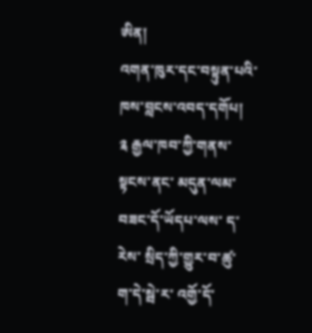ཨིན།
འགན་ཁུར་དང་བསྟུན་པའི་ ཁས་བླངས་འབད་དགོཔ།
༉ རྒྱལ་ཁབ་ཀྱི་གནས་སྟངས་ནང་ མདུན་ལམ་བཟང་དོ་ཡོདཔ་ལས་ ད་རེས་ སྲིད་ཀྱི་གྱུར་བ་ཚུ་ ག་དེ་སྦེ་ར་ འགྱོ་དོ་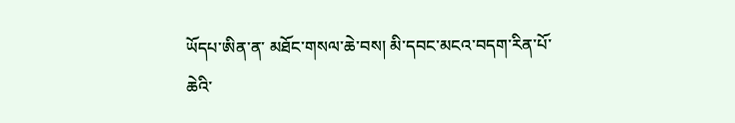ཡོདཔ་ཨིན་ན་ མཐོང་གསལ་ཆེ་བས། མི་དབང་མངའ་བདག་རིན་པོ་ཆེའི་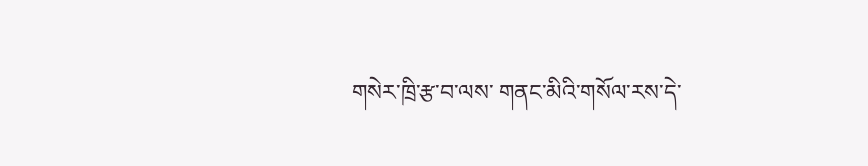གསེར་ཁྲི་རྩ་བ་ལས་ གནང་མིའི་གསོལ་རས་དེ་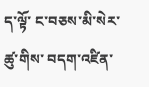ད་ལྟོ་ ང་བཅས་མི་སེར་ཚུ་གིས་ བདག་འཛིན་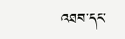འཐབ་དང་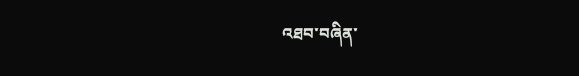འཐབ་བཞིན་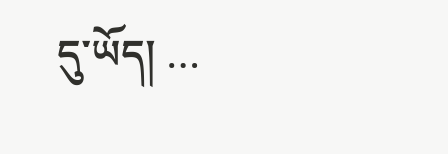དུ་ཡོད། …